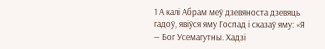1 А калі Абрам меў дзевяноста дзевяць гадоў, явіўся яму Госпад і сказаў яму: «Я — Бог Усемагутны. Хадзі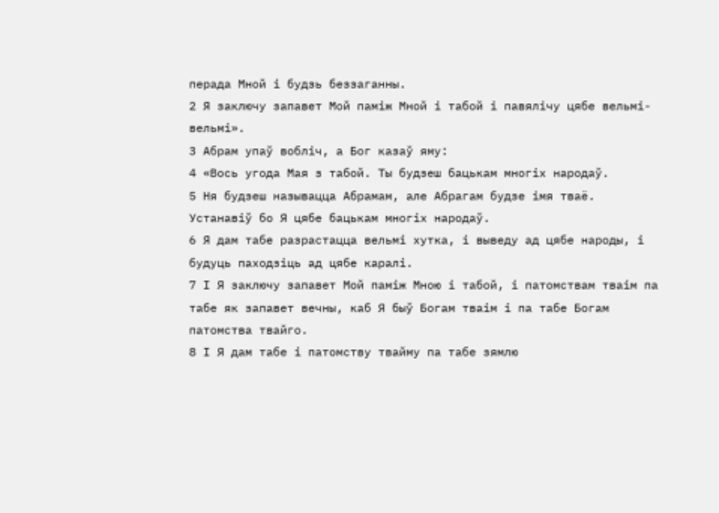перада Мной і будзь беззаганны.
2 Я заключу запавет Мой паміж Мной і табой і павялічу цябе вельмі-вельмі».
3 Абрам упаў вобліч, а Бог казаў яму:
4 «Вось угода Мая з табой. Ты будзеш бацькам многіх народаў.
5 Ня будзеш называцца Абрамам, але Абрагам будзе імя тваё. Устанавіў бо Я цябе бацькам многіх народаў.
6 Я дам табе разрастацца вельмі хутка, і выведу ад цябе народы, і будуць паходзіць ад цябе каралі.
7 І Я заключу запавет Мой паміж Мною і табой, і патомствам тваім па табе як запавет вечны, каб Я быў Богам тваім і па табе Богам патомства твайго.
8 І Я дам табе і патомству твайму па табе зямлю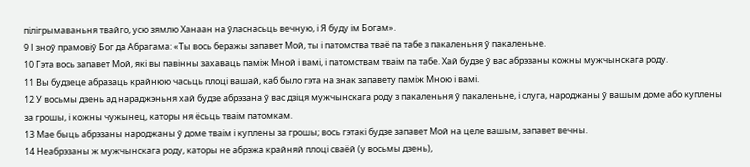пілігрымаваньня твайго, усю зямлю Ханаан на ўласнасьць вечную, і Я буду ім Богам».
9 І зноў прамовіў Бог да Абрагама: «Ты вось беражы запавет Мой, ты і патомства тваё па табе з пакаленьня ў пакаленьне.
10 Гэта вось запавет Мой, які вы павінны захаваць паміж Мной і вамі, і патомствам тваім па табе. Хай будзе ў вас абрэзаны кожны мужчынскага роду.
11 Вы будзеце абразаць крайнюю часьць плоці вашай, каб было гэта на знак запавету паміж Мною і вамі.
12 У восьмы дзень ад нараджэньня хай будзе абрэзана ў вас дзіця мужчынскага роду з пакаленьня ў пакаленьне, і слуга, народжаны ў вашым доме або куплены за грошы, і кожны чужынец, каторы ня ёсьць тваім патомкам.
13 Мае быць абрэзаны народжаны ў доме тваім і куплены за грошы; вось гэтакі будзе запавет Мой на целе вашым, запавет вечны.
14 Неабрэзаны ж мужчынскага роду, каторы не абрэжа крайняй плоці сваёй (у восьмы дзень),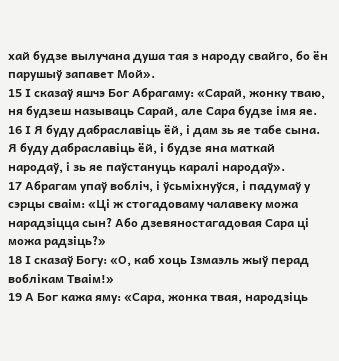хай будзе вылучана душа тая з народу свайго, бо ён парушыў запавет Мой».
15 І сказаў яшчэ Бог Абрагаму: «Сарай, жонку тваю, ня будзеш называць Сарай, але Сара будзе імя яе.
16 І Я буду дабраславіць ёй, і дам зь яе табе сына. Я буду дабраславіць ёй, і будзе яна маткай народаў, і зь яе паўстануць каралі народаў».
17 Абрагам упаў вобліч, і ўсьміхнуўся, і падумаў у сэрцы сваім: «Ці ж стогадоваму чалавеку можа нарадзіцца сын? Або дзевяностагадовая Сара ці можа радзіць?»
18 І сказаў Богу: «О, каб хоць Ізмаэль жыў перад воблікам Тваім!»
19 А Бог кажа яму: «Сара, жонка твая, народзіць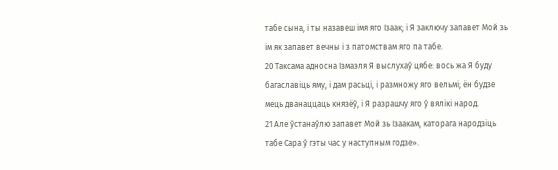табе сына, і ты назавеш імя яго Ізаак; і Я заключу запавет Мой зь ім як запавет вечны і з патомствам яго па табе.
20 Таксама адносна Ізмаэля Я выслухаў цябе: вось жа Я буду багаславіць яму, і дам расьці, і размножу яго вельмі; ён будзе мець дванаццаць князёў, і Я разрашчу яго ў вялікі народ.
21 Але ўстанаўлю запавет Мой зь Ізаакам, каторага народзіць табе Сара ў гэты час у наступным годзе».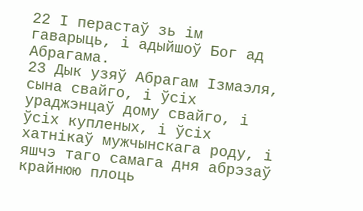22 І перастаў зь ім гаварыць, і адыйшоў Бог ад Абрагама.
23 Дык узяў Абрагам Ізмаэля, сына свайго, і ўсіх ураджэнцаў дому свайго, і ўсіх купленых, і ўсіх хатнікаў мужчынскага роду, і яшчэ таго самага дня абрэзаў крайнюю плоць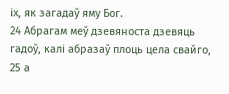іх, як загадаў яму Бог.
24 Абрагам меў дзевяноста дзевяць гадоў, калі абразаў плоць цела свайго,
25 а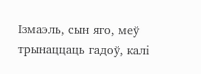Ізмаэль, сын яго, меў трынаццаць гадоў, калі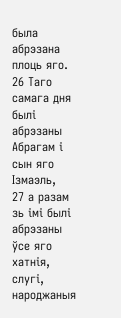была абрэзана плоць яго.
26 Таго самага дня былі абрэзаны Абрагам і сын яго Ізмаэль,
27 а разам зь імі былі абрэзаны ўсе яго хатнія, слугі, народжаныя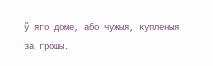ў яго доме, або чужыя, купленыя за грошы.